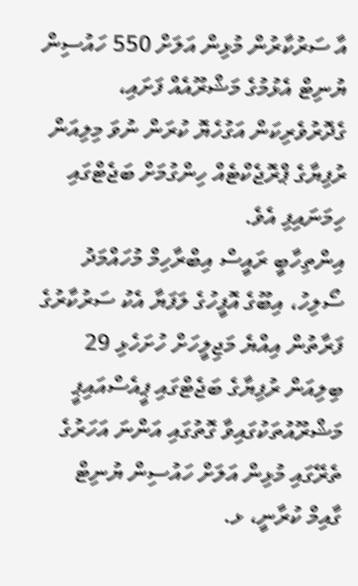އާ ސަރުކާރުން މުޅިން އަލަށް 550 ހައުސިން ޔުނިޓް އެޅުމުގެ މަޝްރޫއެއް ފަށައި، ގެދޮރުވެރިކަން އަގުހެޔޮ ކުރަން ނުވަ މިލިއަން ރުފިޔާގެ ޕްރޮޖެކްޓެއް ހިންގުމަށް ބަޖެޓްގައި ހިމަނައިފި އެވެ.
އިންތިހާބީ ރައީސް އިބްރާހިމް މުހައްމަދު ސޯލިހު، އިބޫގެ އޮފީހުގެ ލަފަޔާ އެކު ސަރުކާރުގެ ފަރާތުން އިއްޔެ މަޖިލީހަށް ހުށަހެޅި 29 ބިލިއަން ރުފިޔާގެ ބަޖެޓްގައި ޕީއެސްއައިޕީ މަޝްރޫއުތަކުގައިވާ ގޮތުގައި އަންނަ އަހަރުގެ ތެރޭގައި މުޅިން އަލަށް ހައުސިން ޔުނިޓް ގާއިމް ކުރާނީ، ޅ.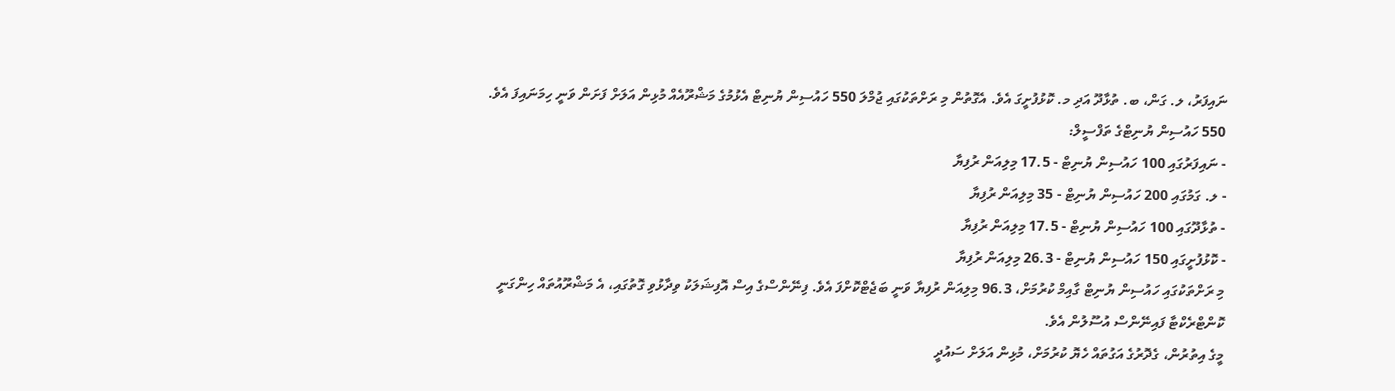ނައިފަރު، ލ. ގަން، ބ. ތުޅާދޫ އަދި މ. ކޮޅުފުށީގަ އެވެ. އެގޮތުން މި ރަށްތަކުގައި ޖުމްލަ 550 ހައުސިން ޔުނިޓް އެޅުމުގެ މަޝްރޫއެއް މުޅިން އަލަށް ފަށަން ވަނީ ހިމަނައިފަ އެވެ.
550 ހައުސިން ޔުނިޓްގެ ތަފްސީލް:
- ނައިފަރުގައި 100 ހައުސިން ޔުނިޓް - 17.5 މިލިއަން ރުފިޔާ
- ލ. ގަމުގައި 200 ހައުސިން ޔުނިޓް - 35 މިލިއަން ރުފިޔާ
- ތުޅާދޫގައި 100 ހައުސިން ޔުނިޓް - 17.5 މިލިއަން ރުފިޔާ
- ކޮޅުފުށީގައި 150 ހައުސިން ޔުނިޓް - 26.3 މިލިއަން ރުފިޔާ
މި ރަށްތަކުގައި ހައުސިން ޔުނިޓް ގާއިމް ކުރުމަށް، 96.3 މިލިއަން ރުފިޔާ ވަނީ ބަޖެޓްކޮށްފަ އެވެ. ފިނޭންސްގެ އިސް އޮފިޝަލަކު ވިދާޅުވި ގޮތުގައި، އެ މަޝްރޫއުތައް ހިންގަނީ ކޮންޓްރެކްޓާ ފައިނޭންސް އުސޫލުން އެވެ.
މީގެ އިތުރުން، ގެދޮރުގެ އަގުތައް ހެޔޮ ކުރުމަށް، މުޅިން އަލަށް ސައުދީ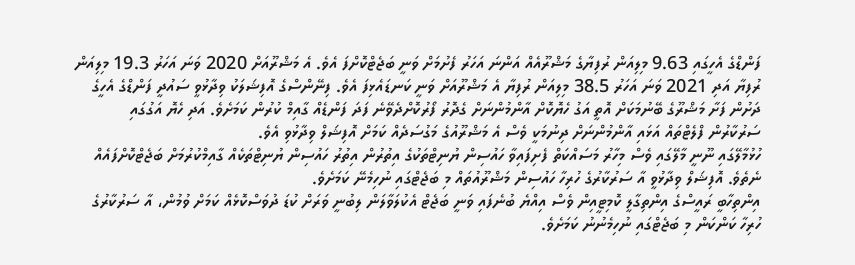ފަންޑްގެ އެހީގައި 9.63 މިލިއަން ރުފިޔާގެ މަޝްރޫއެއް އަންނަ އަހަރު ފެށުމަށް ވަނީ ބަޖެޓްކޮށްފަ އެވެ. އެ މަޝްރޫއަށް 2020 ވަނަ އަހަރު 19.3 މިލިއަން ރުފިޔާ އަދި 2021 ވަނަ އަހަރު 38.5 މިލިއަން ރުފިޔާ އެ މަޝްރޫއަށް ވަނީ ކަނޑައެޅިފަ އެވެ. ފިނޭންސްގެ އޮފިޝަލަކު ވިދާޅުވީ ސައުދީ ފަންޑްގެ އެހީގެ ދަށުން ފަށާ މަޝްރޫގެ ބޭނުމަކަށް އޮތީ އަގު ހެޔޮކޮށް އާންމުންނަށް ގެދޮރު ފޯރުކޮށްދެވޭނެ ފަދަ ފަންޑެއް ގާއިމް ކުރުން ކަމަށެވެ. އަދި ހެޔޮ އަގުގައި ސަރުކާރުން ފްލެޓްތައް އަޅައި އާންމުންނަށް ދިނުމަކީ ވެސް އެ މަޝްރޫއުގެ މަގުސަދެއް ކަމަށް އޮފިޝަލް ވިދާޅުވި އެވެ.
ހުޅުމާލޭގައި ނޫނީ މާލޭގައި ވެސް މިހާރު މަސައްކަތް ފެށިފައިވާ ހައުސިން ޔުނިޓްތަކުގެ އިތުރުން އިތުރު ހައުސިން ޔުނިޓްތަކެއް ގާއިމްކުރުމަށް ބަޖެޓްކޮށްފައެއް ނެތެވެ. އޮފިޝަލް ވިދާޅުވީ އާ ސަރުކާރުގެ ހުރިހާ ހައުސިން މަޝްރޫއުތައް މި ބަޖެޓްގައި ނުހިމެނޭ ކަމަށެވެ.
އިންތިހާބީ ރައީސްގެ އިންތިގާލީ ކޮމިޓީއިން ވެސް އިއްޔެ ބުނެފައި ވަނީ ބަޖެޓް އެކުލަވާލަން ލިބުނީ ވަރަށް ކުޑަ ދުވަސްކޮޅެއް ކަމަށް ވުމުން، އާ ސަރުކާރުގެ ހުރިހާ ކަންކަން މި ބަޖެޓްގައި ނުހިމެނުނު ކަމަށެވެ.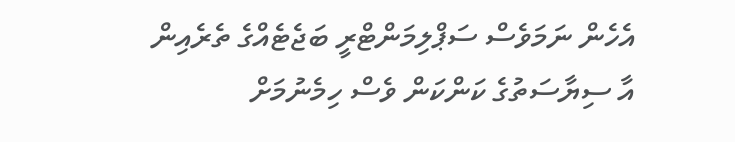އެހެން ނަމަވެސް ސަޕްލިމަންޓްރީ ބަޖެޓެއްގެ ތެރެއިން އާ ސިޔާސަތުގެ ކަންކަން ވެސް ހިމެނުމަށް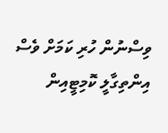ވިސްނުން ހުރި ކަމަށް ވެސް އިންތިގާލީ ކޮމިޓީއިން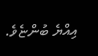އިއްޔެ ބުންޏެވެ.